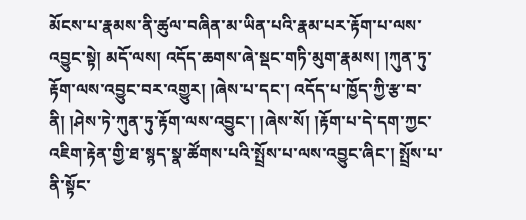མོངས་པ་རྣམས་ནི་ཚུལ་བཞིན་མ་ཡིན་པའི་རྣམ་པར་རྟོག་པ་ལས་འབྱུང་སྟེ། མདོ་ལས། འདོད་ཆགས་ཞེ་སྡང་གཏི་མུག་རྣམས། །ཀུན་ཏུ་རྟོག་ལས་འབྱུང་བར་འགྱུར། །ཞེས་པ་དང་། འདོད་པ་ཁྱོད་ཀྱི་རྩ་བ་ནི། །ཤེས་ཏེ་ཀུན་ཏུ་རྟོག་ལས་འབྱུང་། །ཞེས་སོ། །རྟོག་པ་དེ་དག་ཀྱང་འཇིག་རྟེན་གྱི་ཐ་སྙད་སྣ་ཚོགས་པའི་སྤྲོས་པ་ལས་འབྱུང་ཞིང་། སྤྲོས་པ་ནི་སྟོང་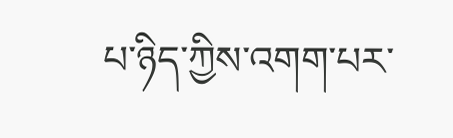པ་ཉིད་ཀྱིས་འགག་པར་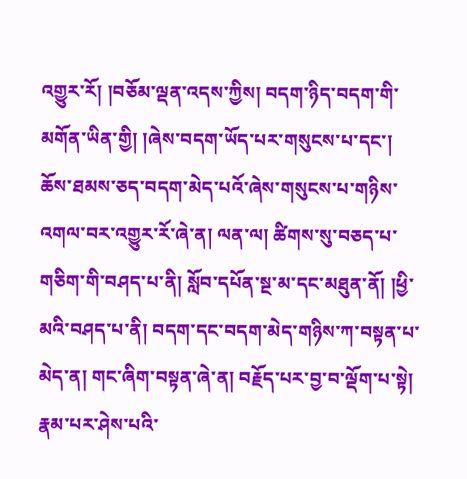འགྱུར་རོ། །བཅོམ་ལྡན་འདས་ཀྱིས། བདག་ཉིད་བདག་གི་མགོན་ཡིན་གྱི། །ཞེས་བདག་ཡོད་པར་གསུངས་པ་དང་། ཆོས་ཐམས་ཅད་བདག་མེད་པའོ་ཞེས་གསུངས་པ་གཉིས་འགལ་བར་འགྱུར་རོ་ཞེ་ན། ལན་ལ། ཚིགས་སུ་བཅད་པ་གཅིག་གི་བཤད་པ་ནི། སློབ་དཔོན་སྔ་མ་དང་མཐུན་ནོ། །ཕྱི་མའི་བཤད་པ་ནི། བདག་དང་བདག་མེད་གཉིས་ཀ་བསྟན་པ་མེད་ན། གང་ཞིག་བསྟན་ཞེ་ན། བརྗོད་པར་བྱ་བ་ལྡོག་པ་སྟེ། རྣམ་པར་ཤེས་པའི་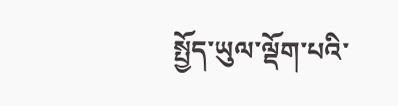སྤྱོད་ཡུལ་ལྡོག་པའི་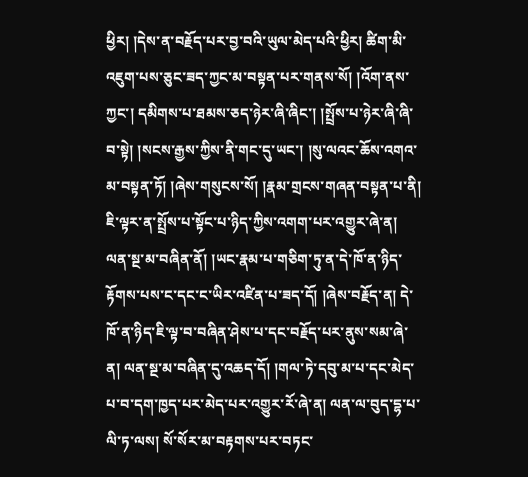ཕྱིར། །དེས་ན་བརྗོད་པར་བྱ་བའི་ཡུལ་མེད་པའི་ཕྱིར། ཚིག་མི་འཇུག་པས་ཅུང་ཟད་ཀྱང་མ་བསྟན་པར་གནས་སོ། །འོག་ནས་ཀྱང་། དམིགས་པ་ཐམས་ཅད་ཉེར་ཞི་ཞིང་། །སྤྲོས་པ་ཉེར་ཞི་ཞི་བ་སྟེ། །སངས་རྒྱས་ཀྱིས་ནི་གང་དུ་ཡང་། །སུ་ལའང་ཆོས་འགའ་མ་བསྟན་ཏོ། །ཞེས་གསུངས་སོ། །རྣམ་གྲངས་གཞན་བསྟན་པ་ནི། ཇི་ལྟར་ན་སྤྲོས་པ་སྟོང་པ་ཉིད་ཀྱིས་འགག་པར་འགྱུར་ཞེ་ན། ལན་སྔ་མ་བཞིན་ནོ། །ཡང་རྣམ་པ་གཅིག་ཏུ་ན་དེ་ཁོ་ན་ཉིད་རྟོགས་པས་ང་དང་ང་ཡིར་འཛིན་པ་ཟད་དོ། །ཞེས་བརྗོད་ན། དེ་ཁོ་ན་ཉིད་ཇི་ལྟ་བ་བཞིན་ཤེས་པ་དང་བརྗོད་པར་ནུས་སམ་ཞེ་ན། ལན་སྔ་མ་བཞིན་དུ་འཆད་དོ། །གལ་ཏེ་དབུ་མ་པ་དང་མེད་པ་བ་དག་ཁྱད་པར་མེད་པར་འགྱུར་རོ་ཞེ་ན། ལན་ལ་བུད་དྷ་པ་ལི་ཏ་ལས། སོ་སོར་མ་བརྟགས་པར་བཏང་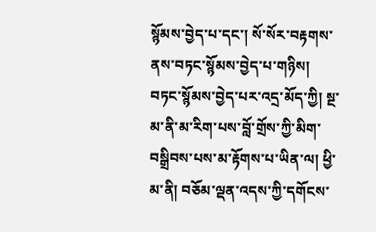སྙོམས་བྱེད་པ་དང་། སོ་སོར་བརྟགས་ནས་བཏང་སྙོམས་བྱེད་པ་གཉིས། བཏང་སྙོམས་བྱེད་པར་འདྲ་མོད་ཀྱི། སྔ་མ་ནི་མ་རིག་པས་བློ་གྲོས་ཀྱི་མིག་བསྒྲིབས་པས་མ་རྟོགས་པ་ཡིན་ལ། ཕྱི་མ་ནི། བཅོམ་ལྡན་འདས་ཀྱི་དགོངས་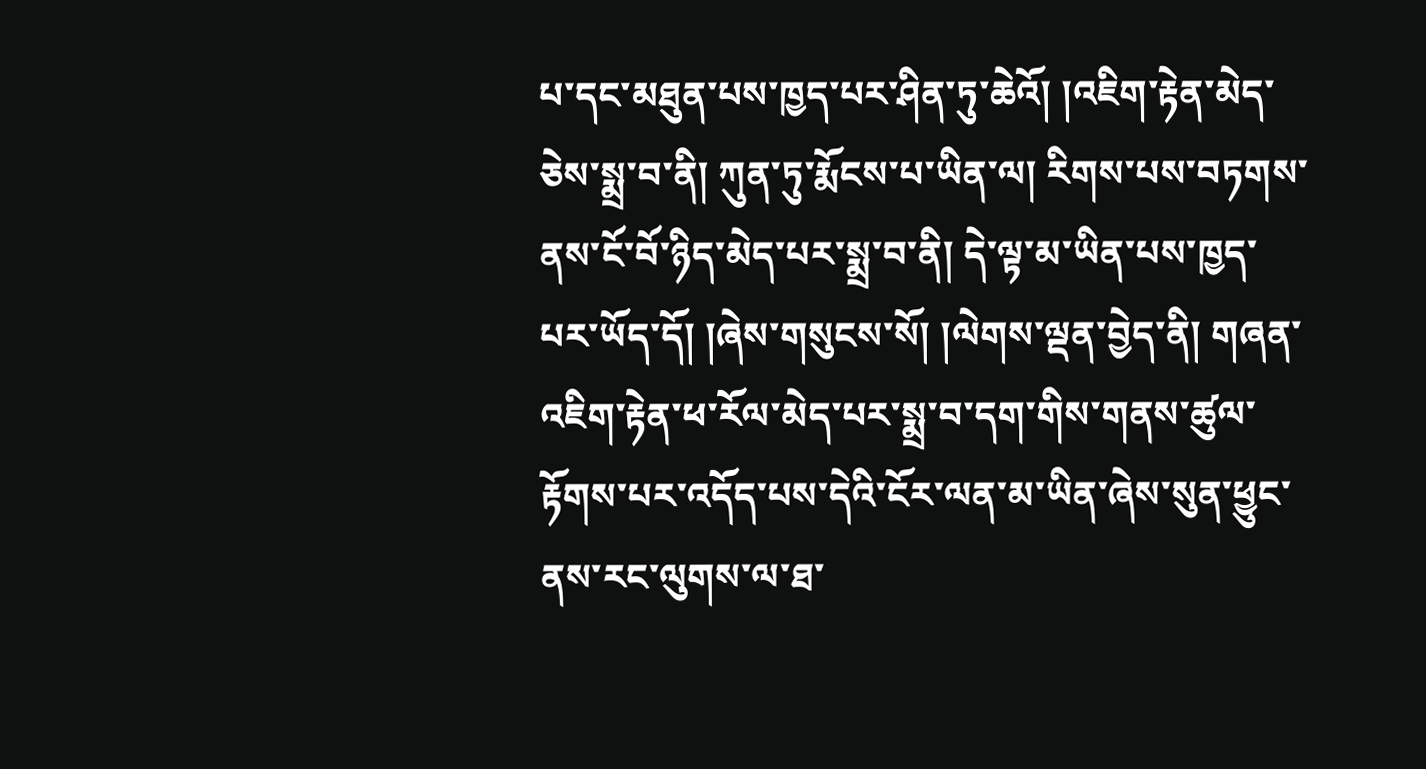པ་དང་མཐུན་པས་ཁྱད་པར་ཤིན་ཏུ་ཆེའོ། །འཇིག་རྟེན་མེད་ཅེས་སྨྲ་བ་ནི། ཀུན་ཏུ་རྨོངས་པ་ཡིན་ལ། རིགས་པས་བཏགས་ནས་ངོ་བོ་ཉིད་མེད་པར་སྨྲ་བ་ནི། དེ་ལྟ་མ་ཡིན་པས་ཁྱད་པར་ཡོད་དོ། །ཞེས་གསུངས་སོ། །ལེགས་ལྡན་བྱེད་ནི། གཞན་འཇིག་རྟེན་ཕ་རོལ་མེད་པར་སྨྲ་བ་དག་གིས་གནས་ཚུལ་རྟོགས་པར་འདོད་པས་དེའི་ངོར་ལན་མ་ཡིན་ཞེས་སུན་ཕྱུང་ནས་རང་ལུགས་ལ་ཐ་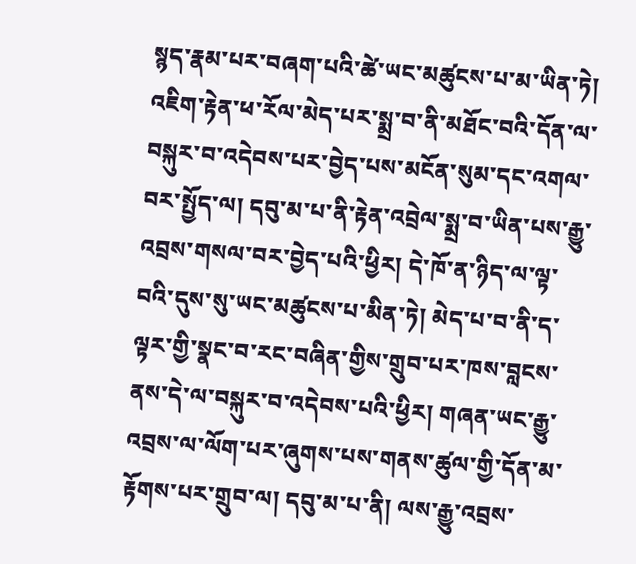སྙད་རྣམ་པར་བཞག་པའི་ཚེ་ཡང་མཚུངས་པ་མ་ཡིན་ཏེ། འཇིག་རྟེན་ཕ་རོལ་མེད་པར་སྨྲ་བ་ནི་མཐོང་བའི་དོན་ལ་བསྐུར་བ་འདེབས་པར་བྱེད་པས་མངོན་སུམ་དང་འགལ་བར་སྤྱོད་ལ། དབུ་མ་པ་ནི་རྟེན་འབྲེལ་སྨྲ་བ་ཡིན་པས་རྒྱུ་འབྲས་གསལ་བར་བྱེད་པའི་ཕྱིར། དེ་ཁོ་ན་ཉིད་ལ་ལྟ་བའི་དུས་སུ་ཡང་མཚུངས་པ་མིན་ཏེ། མེད་པ་བ་ནི་ད་ལྟར་གྱི་སྣང་བ་རང་བཞིན་གྱིས་གྲུབ་པར་ཁས་བླངས་ནས་དེ་ལ་བསྐུར་བ་འདེབས་པའི་ཕྱིར། གཞན་ཡང་རྒྱུ་འབྲས་ལ་ལོག་པར་ཞུགས་པས་གནས་ཚུལ་གྱི་དོན་མ་རྟོགས་པར་གྲུབ་ལ། དབུ་མ་པ་ནི། ལས་རྒྱུ་འབྲས་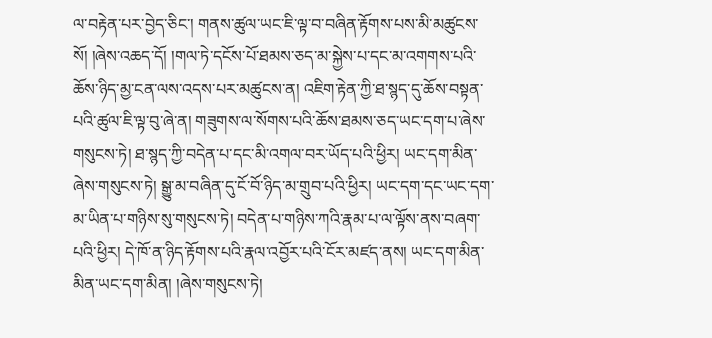ལ་བརྟེན་པར་བྱེད་ཅིང་། གནས་ཚུལ་ཡང་ཇི་ལྟ་བ་བཞིན་རྟོགས་པས་མི་མཚུངས་སོ། །ཞེས་འཆད་དོ། །གལ་ཏེ་དངོས་པོ་ཐམས་ཅད་མ་སྐྱེས་པ་དང་མ་འགགས་པའི་ཆོས་ཉིད་མྱ་ངན་ལས་འདས་པར་མཚུངས་ན། འཇིག་རྟེན་ཀྱི་ཐ་སྙད་དུ་ཆོས་བསྟན་པའི་ཚུལ་ཇི་ལྟ་བུ་ཞེ་ན། གཟུགས་ལ་སོགས་པའི་ཆོས་ཐམས་ཅད་ཡང་དག་པ་ཞེས་གསུངས་ཏེ། ཐ་སྙད་ཀྱི་བདེན་པ་དང་མི་འགལ་བར་ཡོད་པའི་ཕྱིར། ཡང་དག་མིན་ཞེས་གསུངས་ཏེ། སྒྱུ་མ་བཞིན་དུ་ངོ་བོ་ཉིད་མ་གྲུབ་པའི་ཕྱིར། ཡང་དག་དང་ཡང་དག་མ་ཡིན་པ་གཉིས་སུ་གསུངས་ཏེ། བདེན་པ་གཉིས་ཀའི་རྣམ་པ་ལ་ལྟོས་ནས་བཞག་པའི་ཕྱིར། དེ་ཁོ་ན་ཉིད་རྟོགས་པའི་རྣལ་འབྱོར་པའི་ངོར་མཛད་ནས། ཡང་དག་མིན་མིན་ཡང་དག་མིན། །ཞེས་གསུངས་ཏེ།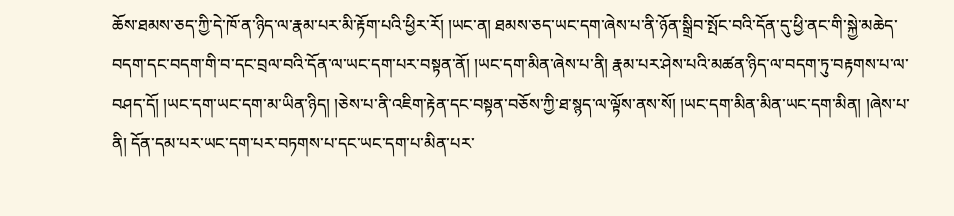ཆོས་ཐམས་ཅད་ཀྱི་དེ་ཁོ་ན་ཉིད་ལ་རྣམ་པར་མི་རྟོག་པའི་ཕྱིར་རོ། །ཡང་ན། ཐམས་ཅད་ཡང་དག་ཞེས་པ་ནི་ཉོན་སྒྲིབ་སྤོང་བའི་དོན་དུ་ཕྱི་ནང་གི་སྐྱེ་མཆེད་བདག་དང་བདག་གི་བ་དང་བྲལ་བའི་དོན་ལ་ཡང་དག་པར་བསྟན་ནོ། །ཡང་དག་མིན་ཞེས་པ་ནི། རྣམ་པར་ཤེས་པའི་མཚན་ཉིད་ལ་བདག་ཏུ་བརྟགས་པ་ལ་བཤད་དོ། །ཡང་དག་ཡང་དག་མ་ཡིན་ཉིད། །ཅེས་པ་ནི་འཇིག་རྟེན་དང་བསྟན་བཅོས་ཀྱི་ཐ་སྙད་ལ་ལྟོས་ནས་སོ། །ཡང་དག་མིན་མིན་ཡང་དག་མིན། །ཞེས་པ་ནི། དོན་དམ་པར་ཡང་དག་པར་བཏགས་པ་དང་ཡང་དག་པ་མིན་པར་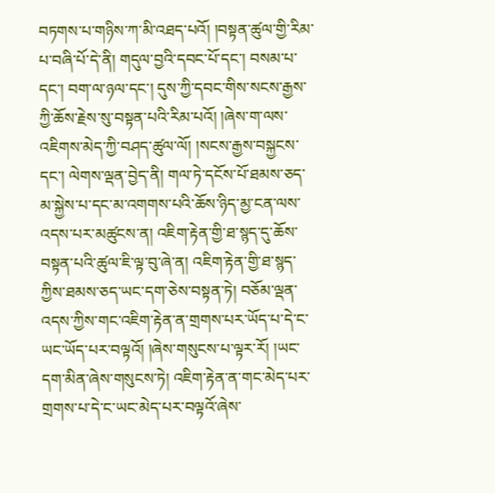བཏགས་པ་གཉིས་ཀ་མི་འཐད་པའོ། །བསྟན་ཚུལ་གྱི་རིམ་པ་བཞི་པོ་དེ་ནི། གདུལ་བྱའི་དབང་པོ་དང་། བསམ་པ་དང་། བག་ལ་ཉལ་དང་། དུས་ཀྱི་དབང་གིས་སངས་རྒྱས་ཀྱི་ཆོས་རྗེས་སུ་བསྟན་པའི་རིམ་པའོ། །ཞེས་ག་ལས་འཇིགས་མེད་ཀྱི་བཤད་ཚུལ་ལོ། །སངས་རྒྱས་བསྐྱངས་དང་། ལེགས་ལྡན་བྱེད་ནི། གལ་ཏེ་དངོས་པོ་ཐམས་ཅད་མ་སྐྱེས་པ་དང་མ་འགགས་པའི་ཆོས་ཉིད་མྱ་ངན་ལས་འདས་པར་མཚུངས་ན། འཇིག་རྟེན་གྱི་ཐ་སྙད་དུ་ཆོས་བསྟན་པའི་ཚུལ་ཇི་ལྟ་བུ་ཞེ་ན། འཇིག་རྟེན་གྱི་ཐ་སྙད་ཀྱིས་ཐམས་ཅད་ཡང་དག་ཅེས་བསྟན་ཏེ། བཅོམ་ལྡན་འདས་ཀྱིས་གང་འཇིག་རྟེན་ན་གྲགས་པར་ཡོད་པ་དེ་ང་ཡང་ཡོད་པར་བལྟའོ། །ཞེས་གསུངས་པ་ལྟར་རོ། །ཡང་དག་མིན་ཞེས་གསུངས་ཏེ། འཇིག་རྟེན་ན་གང་མེད་པར་གྲགས་པ་དེ་ང་ཡང་མེད་པར་བལྟའོ་ཞེས་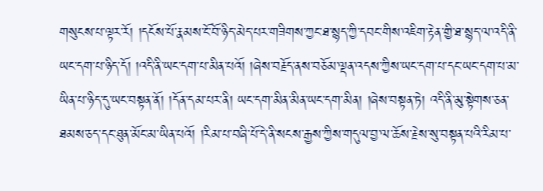གསུངས་པ་ལྟར་རོ། །དངོས་པོ་རྣམས་ངོ་བོ་ཉིད་མེད་པར་གཟིགས་ཀྱང་ཐ་སྙད་ཀྱི་དབང་གིས་འཇིག་རྟེན་གྱི་ཐ་སྙད་ལ་འདི་ནི་ཡང་དག་པ་ཉིད་དོ། །འདི་ནི་ཡང་དག་པ་མིན་པའོ། །ཞེས་བརྗོད་ནས་བཅོམ་ལྡན་འདས་ཀྱིས་ཡང་དག་པ་དང་ཡང་དག་པ་མ་ཡིན་པ་ཉིད་དུ་ཡང་བསྟན་ནོ། །དོན་དམ་པར་ནི། ཡང་དག་མིན་མིན་ཡང་དག་མིན། །ཞེས་བསྟན་ཏེ། འདི་ནི་མུ་སྟེགས་ཅན་ཐམས་ཅད་དང་ཐུན་མོང་མ་ཡིན་པའོ། །རིམ་པ་བཞི་པོ་དེ་ནི་སངས་རྒྱས་ཀྱིས་གདུལ་བྱ་ལ་ཆོས་རྗེས་སུ་བསྟན་པའི་རིམ་པ་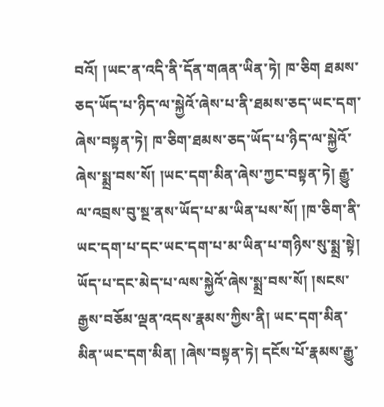བའོ། །ཡང་ན་འདི་ནི་དོན་གཞན་ཡིན་ཏེ། ཁ་ཅིག ཐམས་ཅད་ཡོད་པ་ཉིད་ལ་སྐྱེའོ་ཞེས་པ་ནི་ཐམས་ཅད་ཡང་དག་ཞེས་བསྟན་ཏེ། ཁ་ཅིག་ཐམས་ཅད་ཡོད་པ་ཉིད་ལ་སྐྱེའོ་ཞེས་སྨྲ་བས་སོ། །ཡང་དག་མིན་ཞེས་ཀྱང་བསྟན་ཏེ། རྒྱུ་ལ་འབྲས་བུ་སྔ་ནས་ཡོད་པ་མ་ཡིན་པས་སོ། །ཁ་ཅིག་ནི་ཡང་དག་པ་དང་ཡང་དག་པ་མ་ཡིན་པ་གཉིས་སུ་སྨྲ་སྟེ། ཡོད་པ་དང་མེད་པ་ལས་སྐྱེའོ་ཞེས་སྨྲ་བས་སོ། །སངས་རྒྱས་བཅོམ་ལྡན་འདས་རྣམས་ཀྱིས་ནི། ཡང་དག་མིན་མིན་ཡང་དག་མིན། །ཞེས་བསྟན་ཏེ། དངོས་པོ་རྣམས་རྒྱུ་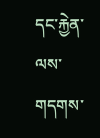དང་རྐྱེན་ལས་གདགས་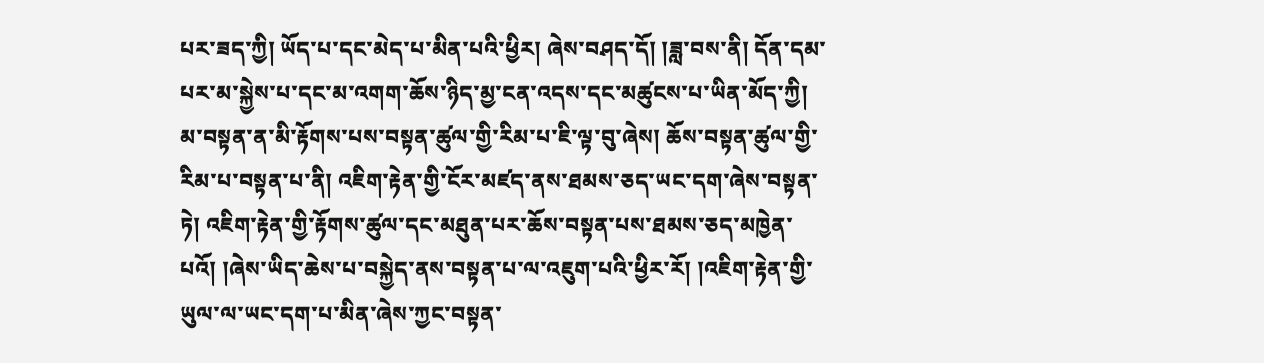པར་ཟད་ཀྱི། ཡོད་པ་དང་མེད་པ་མིན་པའི་ཕྱིར། ཞེས་བཤད་དོ། །ཟླ་བས་ནི། དོན་དམ་པར་མ་སྐྱེས་པ་དང་མ་འགག་ཆོས་ཉིད་མྱ་ངན་འདས་དང་མཚུངས་པ་ཡིན་མོད་ཀྱི། མ་བསྟན་ན་མི་རྟོགས་པས་བསྟན་ཚུལ་གྱི་རིམ་པ་ཇི་ལྟ་བུ་ཞེས། ཆོས་བསྟན་ཚུལ་གྱི་རིམ་པ་བསྟན་པ་ནི། འཇིག་རྟེན་གྱི་ངོར་མཛད་ནས་ཐམས་ཅད་ཡང་དག་ཞེས་བསྟན་ཏེ། འཇིག་རྟེན་གྱི་རྟོགས་ཚུལ་དང་མཐུན་པར་ཆོས་བསྟན་པས་ཐམས་ཅད་མཁྱེན་པའོ། །ཞེས་ཡིད་ཆེས་པ་བསྐྱེད་ནས་བསྟན་པ་ལ་འཇུག་པའི་ཕྱིར་རོ། །འཇིག་རྟེན་གྱི་ཡུལ་ལ་ཡང་དག་པ་མིན་ཞེས་ཀྱང་བསྟན་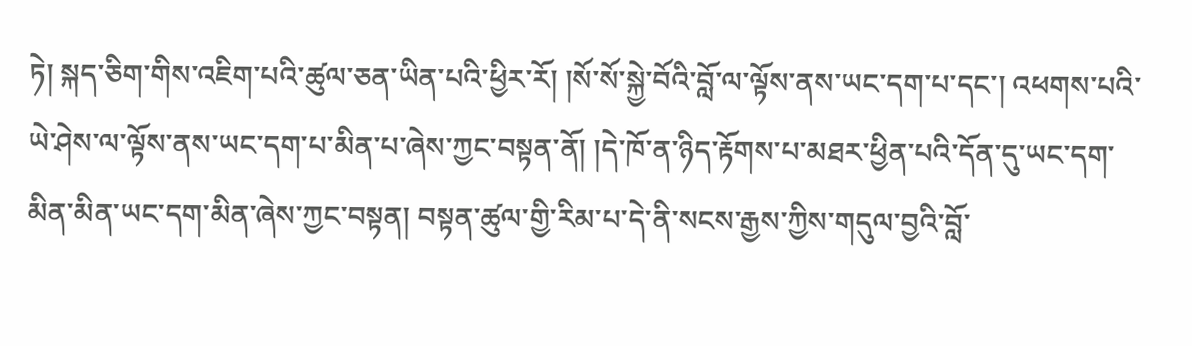ཏེ། སྐད་ཅིག་གིས་འཇིག་པའི་ཚུལ་ཅན་ཡིན་པའི་ཕྱིར་རོ། །སོ་སོ་སྐྱེ་བོའི་བློ་ལ་ལྟོས་ནས་ཡང་དག་པ་དང་། འཕགས་པའི་ཡེ་ཤེས་ལ་ལྟོས་ནས་ཡང་དག་པ་མིན་པ་ཞེས་ཀྱང་བསྟན་ནོ། །དེ་ཁོ་ན་ཉིད་རྟོགས་པ་མཐར་ཕྱིན་པའི་དོན་དུ་ཡང་དག་མིན་མིན་ཡང་དག་མིན་ཞེས་ཀྱང་བསྟན། བསྟན་ཚུལ་གྱི་རིམ་པ་དེ་ནི་སངས་རྒྱས་ཀྱིས་གདུལ་བྱའི་བློ་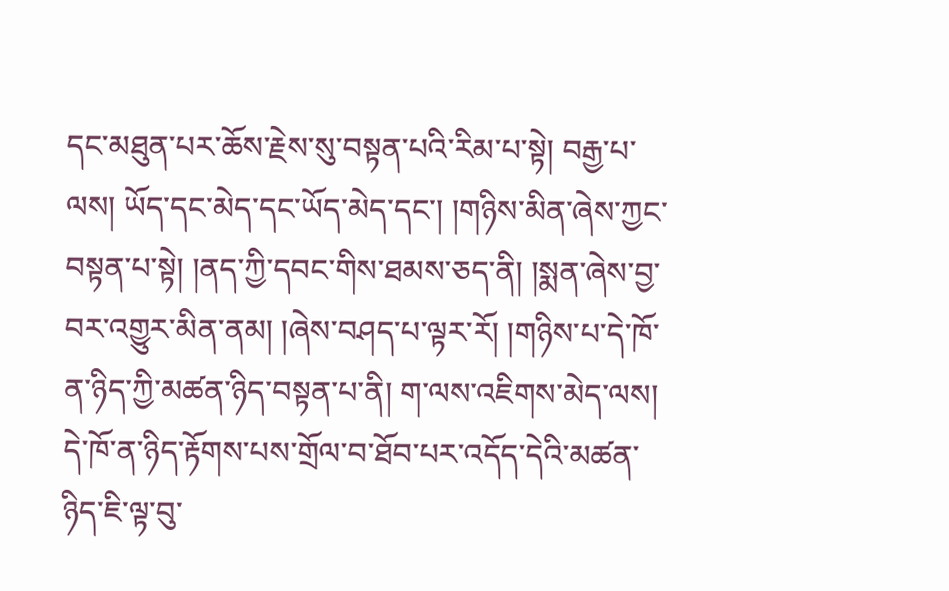དང་མཐུན་པར་ཆོས་རྗེས་སུ་བསྟན་པའི་རིམ་པ་སྟེ། བརྒྱ་པ་ལས། ཡོད་དང་མེད་དང་ཡོད་མེད་དང་། །གཉིས་མིན་ཞེས་ཀྱང་བསྟན་པ་སྟེ། །ནད་ཀྱི་དབང་གིས་ཐམས་ཅད་ནི། །སྨན་ཞེས་བྱ་བར་འགྱུར་མིན་ནམ། །ཞེས་བཤད་པ་ལྟར་རོ། །གཉིས་པ་དེ་ཁོ་ན་ཉིད་ཀྱི་མཚན་ཉིད་བསྟན་པ་ནི། ག་ལས་འཇིགས་མེད་ལས། དེ་ཁོ་ན་ཉིད་རྟོགས་པས་གྲོལ་བ་ཐོབ་པར་འདོད་དེའི་མཚན་ཉིད་ཇི་ལྟ་བུ་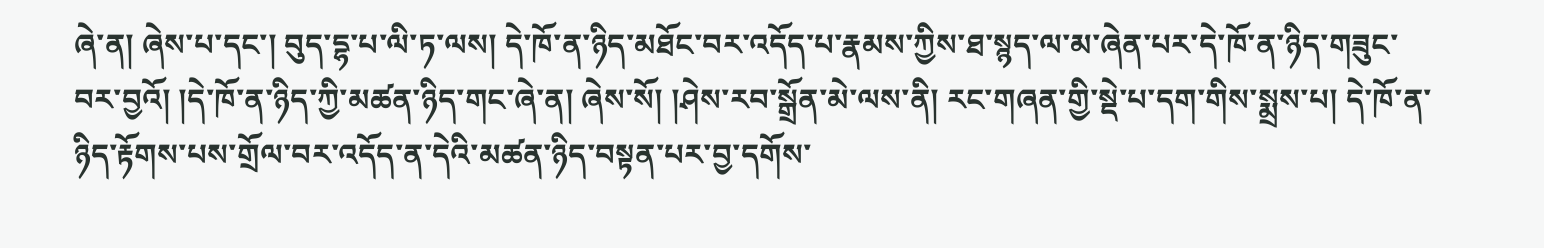ཞེ་ན། ཞེས་པ་དང་། བུད་དྷ་པ་ལི་ཏ་ལས། དེ་ཁོ་ན་ཉིད་མཐོང་བར་འདོད་པ་རྣམས་ཀྱིས་ཐ་སྙད་ལ་མ་ཞེན་པར་དེ་ཁོ་ན་ཉིད་གཟུང་བར་བྱའོ། །དེ་ཁོ་ན་ཉིད་ཀྱི་མཚན་ཉིད་གང་ཞེ་ན། ཞེས་སོ། །ཤེས་རབ་སྒྲོན་མེ་ལས་ནི། རང་གཞན་གྱི་སྡེ་པ་དག་གིས་སྨྲས་པ། དེ་ཁོ་ན་ཉིད་རྟོགས་པས་གྲོལ་བར་འདོད་ན་དེའི་མཚན་ཉིད་བསྟན་པར་བྱ་དགོས་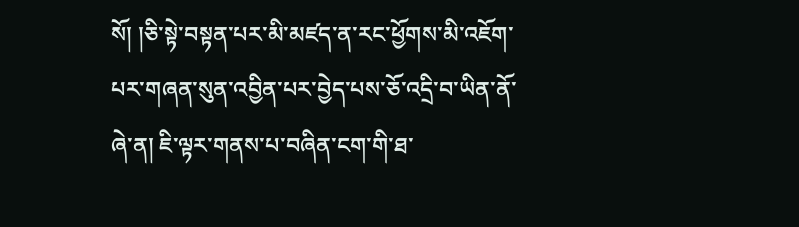སོ། །ཅི་སྟེ་བསྟན་པར་མི་མཛད་ན་རང་ཕྱོགས་མི་འཇོག་པར་གཞན་སུན་འབྱིན་པར་བྱེད་པས་ཅོ་འདྲི་བ་ཡིན་ནོ་ཞེ་ན། ཇི་ལྟར་གནས་པ་བཞིན་ངག་གི་ཐ་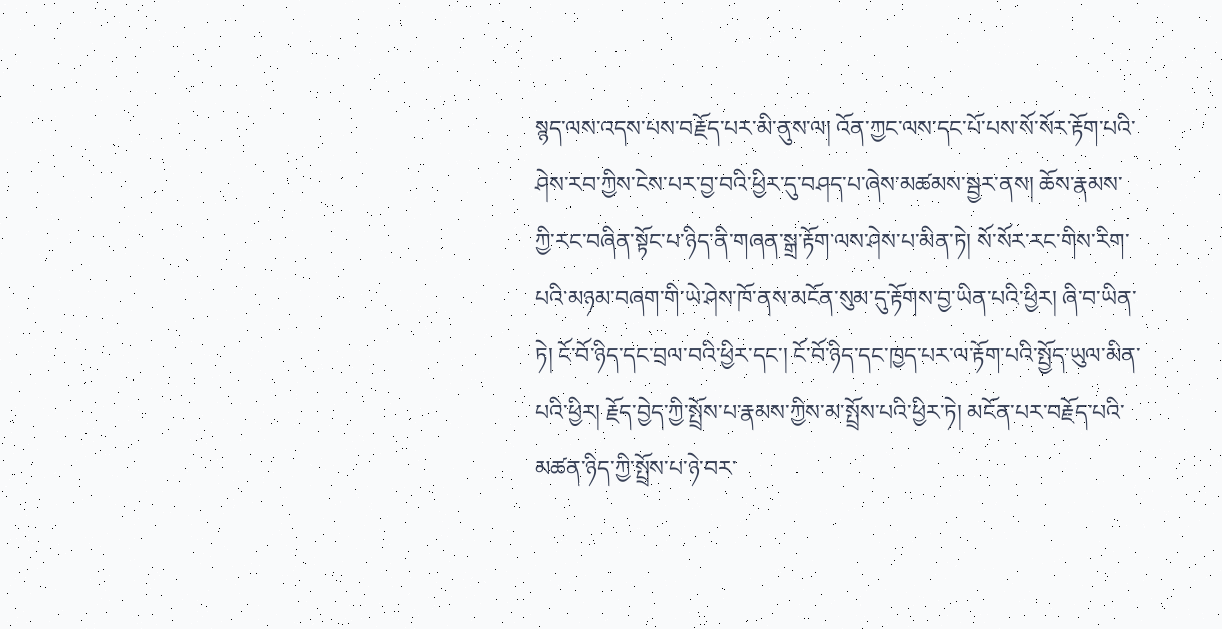སྙད་ལས་འདས་པས་བརྗོད་པར་མི་ནུས་ལ། འོན་ཀྱང་ལས་དང་པོ་པས་སོ་སོར་རྟོག་པའི་ཤེས་རབ་ཀྱིས་ངེས་པར་བྱ་བའི་ཕྱིར་དུ་བཤད་པ་ཞེས་མཚམས་སྦྱར་ནས། ཆོས་རྣམས་ཀྱི་རང་བཞིན་སྟོང་པ་ཉིད་ནི་གཞན་སྒྲ་རྟོག་ལས་ཤེས་པ་མིན་ཏེ། སོ་སོར་རང་གིས་རིག་པའི་མཉམ་བཞག་གི་ཡེ་ཤེས་ཁོ་ནས་མངོན་སུམ་དུ་རྟོགས་བྱ་ཡིན་པའི་ཕྱིར། ཞི་བ་ཡིན་ཏེ། ངོ་བོ་ཉིད་དང་བྲལ་བའི་ཕྱིར་དང་། ངོ་བོ་ཉིད་དང་ཁྱད་པར་ལ་རྟོག་པའི་སྤྱོད་ཡུལ་མིན་པའི་ཕྱིར། རྗོད་བྱེད་ཀྱི་སྤྲོས་པ་རྣམས་ཀྱིས་མ་སྤྲོས་པའི་ཕྱིར་ཏེ། མངོན་པར་བརྗོད་པའི་མཚན་ཉིད་ཀྱི་སྤྲོས་པ་ཉེ་བར་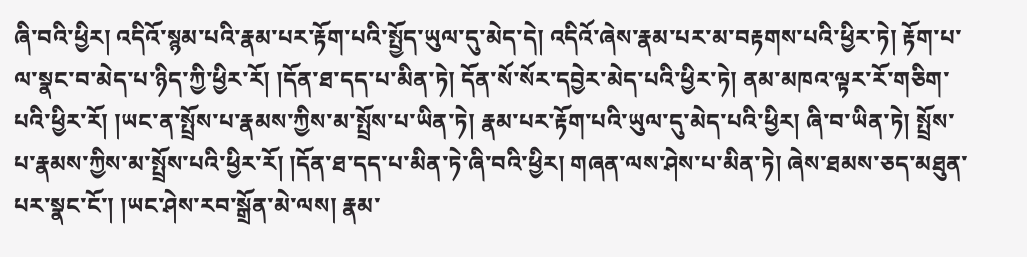ཞི་བའི་ཕྱིར། འདིའོ་སྙམ་པའི་རྣམ་པར་རྟོག་པའི་སྤྱོད་ཡུལ་དུ་མེད་དེ། འདིའོ་ཞེས་རྣམ་པར་མ་བརྟགས་པའི་ཕྱིར་ཏེ། རྟོག་པ་ལ་སྣང་བ་མེད་པ་ཉིད་ཀྱི་ཕྱིར་རོ། །དོན་ཐ་དད་པ་མིན་ཏེ། དོན་སོ་སོར་དབྱེར་མེད་པའི་ཕྱིར་ཏེ། ནམ་མཁའ་ལྟར་རོ་གཅིག་པའི་ཕྱིར་རོ། །ཡང་ན་སྤྲོས་པ་རྣམས་ཀྱིས་མ་སྤྲོས་པ་ཡིན་ཏེ། རྣམ་པར་རྟོག་པའི་ཡུལ་དུ་མེད་པའི་ཕྱིར། ཞི་བ་ཡིན་ཏེ། སྤྲོས་པ་རྣམས་ཀྱིས་མ་སྤྲོས་པའི་ཕྱིར་རོ། །དོན་ཐ་དད་པ་མིན་ཏེ་ཞི་བའི་ཕྱིར། གཞན་ལས་ཤེས་པ་མིན་ཏེ། ཞེས་ཐམས་ཅད་མཐུན་པར་སྣང་ངོ་། །ཡང་ཤེས་རབ་སྒྲོན་མེ་ལས། རྣམ་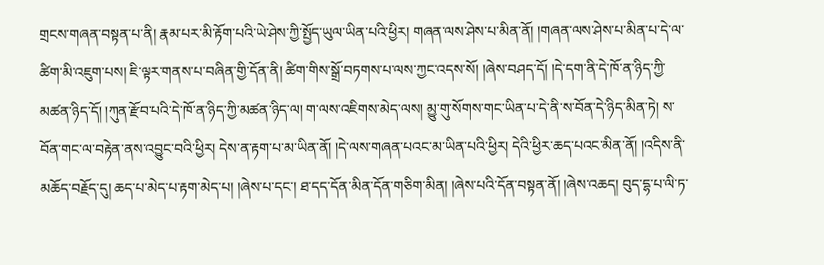གྲངས་གཞན་བསྟན་པ་ནི། རྣམ་པར་མི་རྟོག་པའི་ཡེ་ཤེས་ཀྱི་སྤྱོད་ཡུལ་ཡིན་པའི་ཕྱིར། གཞན་ལས་ཤེས་པ་མིན་ནོ། །གཞན་ལས་ཤེས་པ་མིན་པ་དེ་ལ་ཚིག་མི་འཇུག་པས། ཇི་ལྟར་གནས་པ་བཞིན་གྱི་དོན་ནི། ཚིག་གིས་སྒྲོ་བཏགས་པ་ལས་ཀྱང་འདས་སོ། །ཞེས་བཤད་དོ། །དེ་དག་ནི་དེ་ཁོ་ན་ཉིད་ཀྱི་མཚན་ཉིད་དོ། །ཀུན་རྫོབ་པའི་དེ་ཁོ་ན་ཉིད་ཀྱི་མཚན་ཉིད་ལ། ག་ལས་འཇིགས་མེད་ལས། མྱུ་གུ་སོགས་གང་ཡིན་པ་དེ་ནི་ས་བོན་དེ་ཉིད་མིན་ཏེ། ས་བོན་གང་ལ་བརྟེན་ནས་འབྱུང་བའི་ཕྱིར། དེས་ན་རྟག་པ་མ་ཡིན་ནོ། །དེ་ལས་གཞན་པའང་མ་ཡིན་པའི་ཕྱིར། དེའི་ཕྱིར་ཆད་པའང་མིན་ནོ། །འདིས་ནི་མཆོད་བརྗོད་དུ། ཆད་པ་མེད་པ་རྟག་མེད་པ། །ཞེས་པ་དང་། ཐ་དད་དོན་མིན་དོན་གཅིག་མིན། །ཞེས་པའི་དོན་བསྟན་ནོ། །ཞེས་འཆད། བུད་དྷ་པ་ལི་ཏ་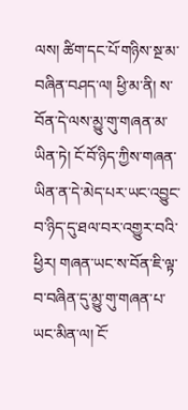ལས། ཚིག་དང་པོ་གཉིས་སྔ་མ་བཞིན་བཤད་ལ། ཕྱི་མ་ནི། ས་བོན་དེ་ལས་མྱུ་གུ་གཞན་མ་ཡིན་ཏེ། ངོ་བོ་ཉིད་ཀྱིས་གཞན་ཡིན་ན་དེ་མེད་པར་ཡང་འབྱུང་བ་ཉིད་དུ་ཐལ་བར་འགྱུར་བའི་ཕྱིར། གཞན་ཡང་ས་བོན་ཇི་ལྟ་བ་བཞིན་དུ་མྱུ་གུ་གཞན་པ་ཡང་མིན་ལ། ངོ་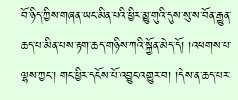བོ་ཉིད་ཀྱིས་གཞན་ཡང་མིན་པའི་ཕྱིར་མྱུ་གུའི་དུས་སུ་ས་བོན་རྒྱུན་ཆད་པ་མིན་པས་རྟག་ཆད་གཉིས་ཀའི་སྐྱོན་མེད་དོ། །འཕགས་པ་ལྷས་ཀྱང་། གང་ཕྱིར་དངོས་པོ་འབྱུང་འགྱུར་བ། །དེས་ན་ཆད་པར་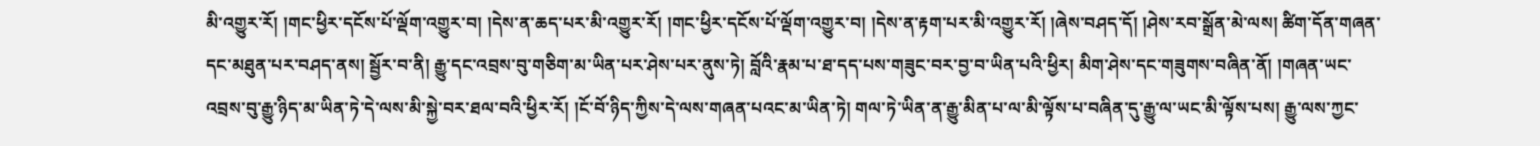མི་འགྱུར་རོ། །གང་ཕྱིར་དངོས་པོ་ལྡོག་འགྱུར་བ། །དེས་ན་ཆད་པར་མི་འགྱུར་རོ། །གང་ཕྱིར་དངོས་པོ་ལྡོག་འགྱུར་བ། །དེས་ན་རྟག་པར་མི་འགྱུར་རོ། །ཞེས་བཤད་དོ། །ཤེས་རབ་སྒྲོན་མེ་ལས། ཚིག་དོན་གཞན་དང་མཐུན་པར་བཤད་ནས། སྦྱོར་བ་ནི། རྒྱུ་དང་འབྲས་བུ་གཅིག་མ་ཡིན་པར་ཤེས་པར་ནུས་ཏེ། བློའི་རྣམ་པ་ཐ་དད་པས་གཟུང་བར་བྱ་བ་ཡིན་པའི་ཕྱིར། མིག་ཤེས་དང་གཟུགས་བཞིན་ནོ། །གཞན་ཡང་འབྲས་བུ་རྒྱུ་ཉིད་མ་ཡིན་ཏེ་དེ་ལས་མི་སྐྱེ་བར་ཐལ་བའི་ཕྱིར་རོ། །ངོ་བོ་ཉིད་ཀྱིས་དེ་ལས་གཞན་པའང་མ་ཡིན་ཏེ། གལ་ཏེ་ཡིན་ན་རྒྱུ་མིན་པ་ལ་མི་ལྟོས་པ་བཞིན་དུ་རྒྱུ་ལ་ཡང་མི་ལྟོས་པས། རྒྱུ་ལས་ཀྱང་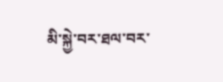མི་སྐྱེ་བར་ཐལ་བར་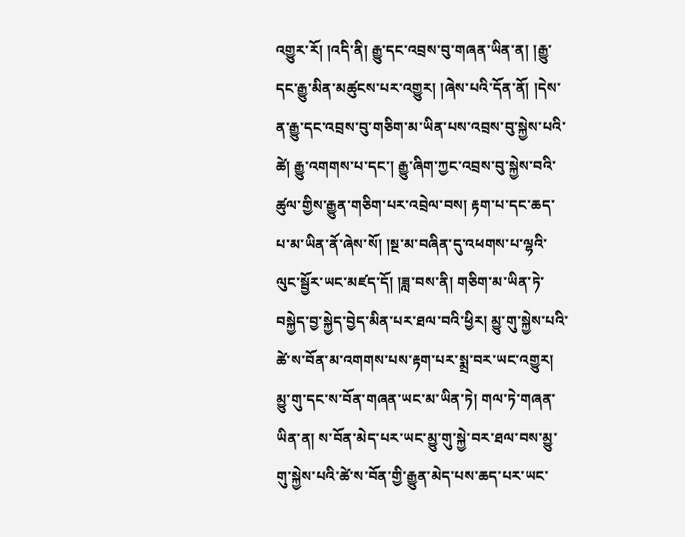འགྱུར་རོ། །འདི་ནི། རྒྱུ་དང་འབྲས་བུ་གཞན་ཡིན་ན། །རྒྱུ་དང་རྒྱུ་མིན་མཚུངས་པར་འགྱུར། །ཞེས་པའི་དོན་ནོ། །དེས་ན་རྒྱུ་དང་འབྲས་བུ་གཅིག་མ་ཡིན་པས་འབྲས་བུ་སྐྱེས་པའི་ཚེ། རྒྱུ་འགགས་པ་དང་། རྒྱུ་ཞིག་ཀྱང་འབྲས་བུ་སྐྱེས་བའི་ཚུལ་གྱིས་རྒྱུན་གཅིག་པར་འབྲེལ་བས། རྟག་པ་དང་ཆད་པ་མ་ཡིན་ནོ་ཞེས་སོ། །སྔ་མ་བཞིན་དུ་འཕགས་པ་ལྷའི་ལུང་སྦྱོར་ཡང་མཛད་དོ། །ཟླ་བས་ནི། གཅིག་མ་ཡིན་ཏེ་བསྐྱེད་བྱ་སྐྱེད་བྱེད་མིན་པར་ཐལ་བའི་ཕྱིར། མྱུ་གུ་སྐྱེས་པའི་ཚེ་ས་བོན་མ་འགགས་པས་རྟག་པར་སྨྲ་བར་ཡང་འགྱུར། མྱུ་གུ་དང་ས་བོན་གཞན་ཡང་མ་ཡིན་ཏེ། གལ་ཏེ་གཞན་ཡིན་ན། ས་བོན་མེད་པར་ཡང་མྱུ་གུ་སྐྱེ་བར་ཐལ་བས་མྱུ་གུ་སྐྱེས་པའི་ཚེ་ས་བོན་གྱི་རྒྱུན་མེད་པས་ཆད་པར་ཡང་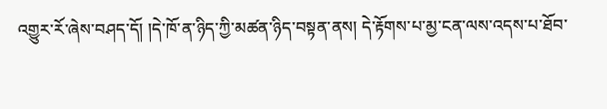འགྱུར་རོ་ཞེས་བཤད་དོ། །དེ་ཁོ་ན་ཉིད་ཀྱི་མཚན་ཉིད་བསྟན་ནས། དེ་རྟོགས་པ་མྱ་ངན་ལས་འདས་པ་ཐོབ་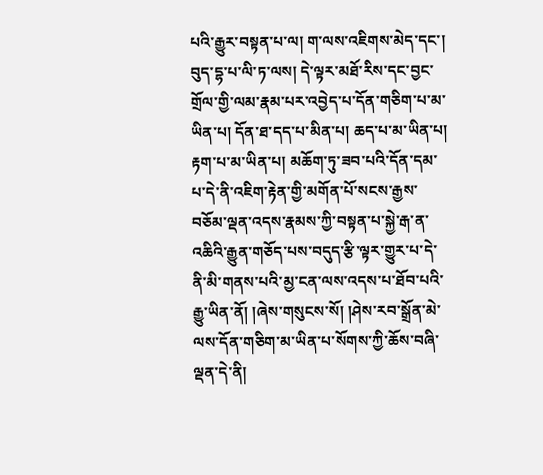པའི་རྒྱུར་བསྟན་པ་ལ། ག་ལས་འཇིགས་མེད་དང་། བུད་དྷ་པ་ལི་ཏ་ལས། དེ་ལྟར་མཐོ་རིས་དང་བྱང་གྲོལ་གྱི་ལམ་རྣམ་པར་འབྱེད་པ་དོན་གཅིག་པ་མ་ཡིན་པ། དོན་ཐ་དད་པ་མིན་པ། ཆད་པ་མ་ཡིན་པ། རྟག་པ་མ་ཡིན་པ། མཆོག་ཏུ་ཟབ་པའི་དོན་དམ་པ་དེ་ནི་འཇིག་རྟེན་གྱི་མགོན་པོ་སངས་རྒྱས་བཅོམ་ལྡན་འདས་རྣམས་ཀྱི་བསྟན་པ་སྐྱེ་རྒ་ན་འཆིའི་རྒྱུན་གཅོད་པས་བདུད་རྩི་ལྟར་གྱུར་པ་དེ་ནི་མི་གནས་པའི་མྱ་ངན་ལས་འདས་པ་ཐོབ་པའི་རྒྱུ་ཡིན་ནོ། །ཞེས་གསུངས་སོ། །ཤེས་རབ་སྒྲོན་མེ་ལས་དོན་གཅིག་མ་ཡིན་པ་སོགས་ཀྱི་ཆོས་བཞི་ལྡན་དེ་ནི།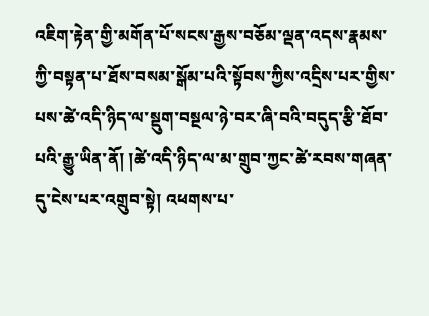འཇིག་རྟེན་གྱི་མགོན་པོ་སངས་རྒྱས་བཅོམ་ལྡན་འདས་རྣམས་ཀྱི་བསྟན་པ་ཐོས་བསམ་སྒོམ་པའི་སྟོབས་ཀྱིས་འདྲིས་པར་གྱིས་པས་ཚེ་འདི་ཉིད་ལ་སྡུག་བསྔལ་ཉེ་བར་ཞི་བའི་བདུད་རྩི་ཐོབ་པའི་རྒྱུ་ཡིན་ནོ། །ཚེ་འདི་ཉིད་ལ་མ་གྲུབ་ཀྱང་ཚེ་རབས་གཞན་དུ་ངེས་པར་འགྲུབ་སྟེ། འཕགས་པ་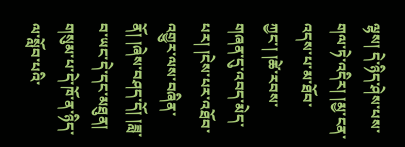ལྷས། དེ་ཉིད་ཤེས་པས་གལ་ཏེ་འདིར། །མྱ་ངན་འདས་པ་མ་ཐོབ་ཀྱང་། །ཚེ་རབས་གཞན་དུ་འབད་མེད་པར། །ངེས་པར་འཐོབ་འགྱུར་ལས་བཞིན་ནོ། །ཞེས་བཤད་དོ། །ཟླ་བ་ཡང་དེ་དང་མཐུན། གསུམ་པ་དེ་ཁོ་ན་ཉིད་ལ་སློབ་པའི་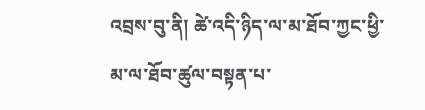འབྲས་བུ་ནི། ཚེ་འདི་ཉིད་ལ་མ་ཐོབ་ཀྱང་ཕྱི་མ་ལ་ཐོབ་ཚུལ་བསྟན་པ་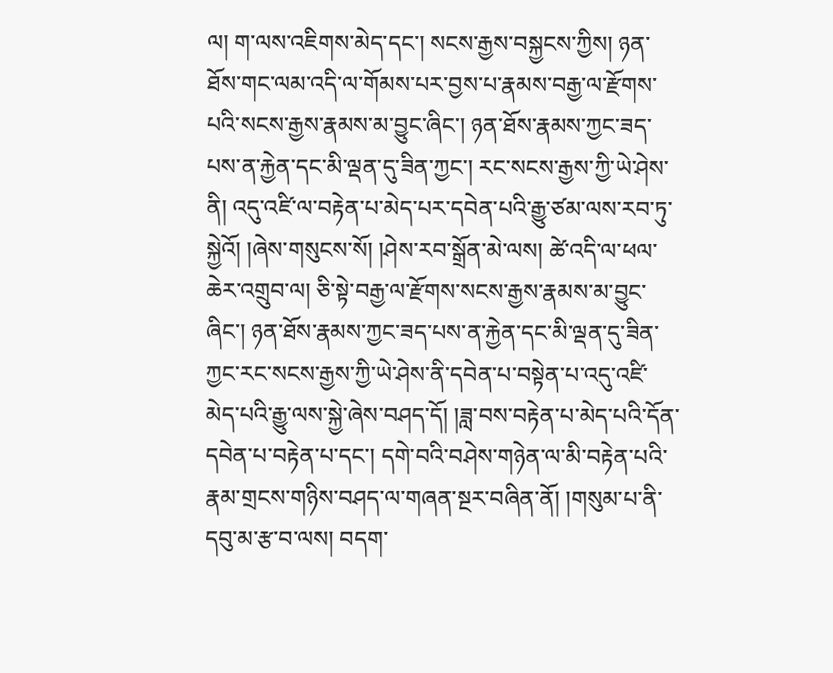ལ། ག་ལས་འཇིགས་མེད་དང་། སངས་རྒྱས་བསྐྱངས་ཀྱིས། ཉན་ཐོས་གང་ལམ་འདི་ལ་གོམས་པར་བྱས་པ་རྣམས་བརྒྱ་ལ་རྫོགས་པའི་སངས་རྒྱས་རྣམས་མ་བྱུང་ཞིང་། ཉན་ཐོས་རྣམས་ཀྱང་ཟད་པས་ན་རྐྱེན་དང་མི་ལྡན་དུ་ཟིན་ཀྱང་། རང་སངས་རྒྱས་ཀྱི་ཡེ་ཤེས་ནི། འདུ་འཛི་ལ་བརྟེན་པ་མེད་པར་དབེན་པའི་རྒྱུ་ཙམ་ལས་རབ་ཏུ་སྐྱེའོ། །ཞེས་གསུངས་སོ། །ཤེས་རབ་སྒྲོན་མེ་ལས། ཚེ་འདི་ལ་ཕལ་ཆེར་འགྲུབ་ལ། ཅི་སྟེ་བརྒྱ་ལ་རྫོགས་སངས་རྒྱས་རྣམས་མ་བྱུང་ཞིང་། ཉན་ཐོས་རྣམས་ཀྱང་ཟད་པས་ན་རྐྱེན་དང་མི་ལྡན་དུ་ཟིན་ཀྱང་རང་སངས་རྒྱས་ཀྱི་ཡེ་ཤེས་ནི་དབེན་པ་བསྟེན་པ་འདུ་འཛི་མེད་པའི་རྒྱུ་ལས་སྐྱེ་ཞེས་བཤད་དོ། །ཟླ་བས་བརྟེན་པ་མེད་པའི་དོན་དབེན་པ་བརྟེན་པ་དང་། དགེ་བའི་བཤེས་གཉེན་ལ་མི་བརྟེན་པའི་རྣམ་གྲངས་གཉིས་བཤད་ལ་གཞན་སྔར་བཞིན་ནོ། །གསུམ་པ་ནི་དབུ་མ་རྩ་བ་ལས། བདག་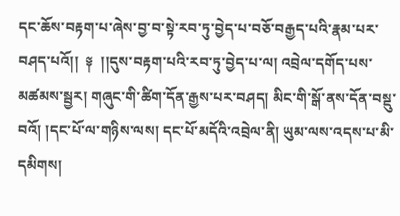དང་ཆོས་བརྟག་པ་ཞེས་བྱ་བ་སྟེ་རབ་ཏུ་བྱེད་པ་བཅོ་བརྒྱད་པའི་རྣམ་པར་བཤད་པའོ།།  ༈  །།དུས་བརྟག་པའི་རབ་ཏུ་བྱེད་པ་ལ། འབྲེལ་དགོད་པས་མཚམས་སྦྱར། གཞུང་གི་ཚིག་དོན་རྒྱས་པར་བཤད། མིང་གི་སྒོ་ནས་དོན་བསྡུ་བའོ། །དང་པོ་ལ་གཉིས་ལས། དང་པོ་མདོའི་འབྲེལ་ནི། ཡུམ་ལས་འདས་པ་མི་དམིགས།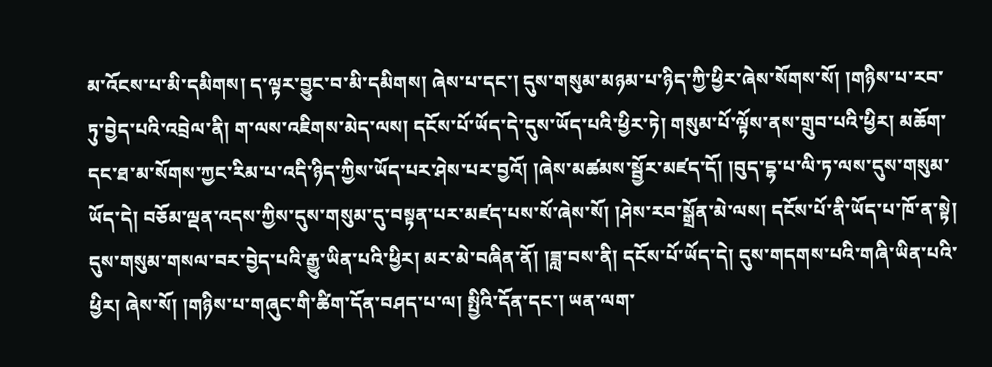མ་འོངས་པ་མི་དམིགས། ད་ལྟར་བྱུང་བ་མི་དམིགས། ཞེས་པ་དང་། དུས་གསུམ་མཉམ་པ་ཉིད་ཀྱི་ཕྱིར་ཞེས་སོགས་སོ། །གཉིས་པ་རབ་ཏུ་བྱེད་པའི་འབྲེལ་ནི། ག་ལས་འཇིགས་མེད་ལས། དངོས་པོ་ཡོད་དེ་དུས་ཡོད་པའི་ཕྱིར་ཏེ། གསུམ་པོ་ལྟོས་ནས་གྲུབ་པའི་ཕྱིར། མཆོག་དང་ཐ་མ་སོགས་ཀྱང་རིམ་པ་འདི་ཉིད་ཀྱིས་ཡོད་པར་ཤེས་པར་བྱའོ། །ཞེས་མཚམས་སྦྱོར་མཛད་དོ། །བུད་དྷ་པ་ལི་ཏ་ལས་དུས་གསུམ་ཡོད་དེ། བཅོམ་ལྡན་འདས་ཀྱིས་དུས་གསུམ་དུ་བསྟན་པར་མཛད་པས་སོ་ཞེས་སོ། །ཤེས་རབ་སྒྲོན་མེ་ལས། དངོས་པོ་ནི་ཡོད་པ་ཁོ་ན་སྟེ། དུས་གསུམ་གསལ་བར་བྱེད་པའི་རྒྱུ་ཡིན་པའི་ཕྱིར། མར་མེ་བཞིན་ནོ། །ཟླ་བས་ནི། དངོས་པོ་ཡོད་དེ། དུས་གདགས་པའི་གཞི་ཡིན་པའི་ཕྱིར། ཞེས་སོ། །གཉིས་པ་གཞུང་གི་ཚིག་དོན་བཤད་པ་ལ། སྤྱིའི་དོན་དང་། ཡན་ལག་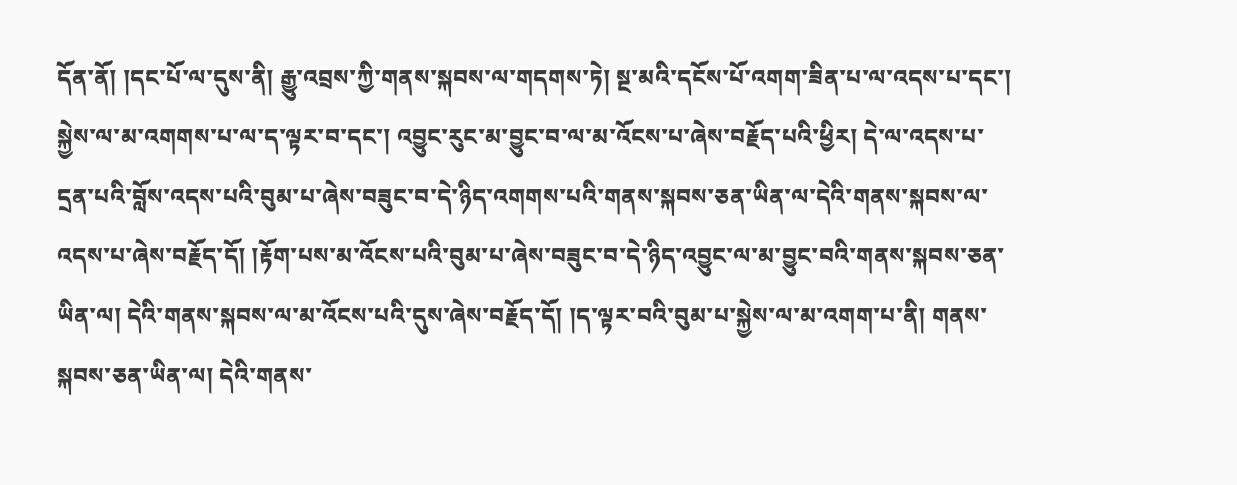དོན་ནོ། །དང་པོ་ལ་དུས་ནི། རྒྱུ་འབྲས་ཀྱི་གནས་སྐབས་ལ་གདགས་ཏེ། སྔ་མའི་དངོས་པོ་འགག་ཟིན་པ་ལ་འདས་པ་དང་། སྐྱེས་ལ་མ་འགགས་པ་ལ་ད་ལྟར་བ་དང་། འབྱུང་རུང་མ་བྱུང་བ་ལ་མ་འོངས་པ་ཞེས་བརྗོད་པའི་ཕྱིར། དེ་ལ་འདས་པ་དྲན་པའི་བློས་འདས་པའི་བུམ་པ་ཞེས་བཟུང་བ་དེ་ཉིད་འགགས་པའི་གནས་སྐབས་ཅན་ཡིན་ལ་དེའི་གནས་སྐབས་ལ་འདས་པ་ཞེས་བརྗོད་དོ། །རྟོག་པས་མ་འོངས་པའི་བུམ་པ་ཞེས་བཟུང་བ་དེ་ཉིད་འབྱུང་ལ་མ་བྱུང་བའི་གནས་སྐབས་ཅན་ཡིན་ལ། དེའི་གནས་སྐབས་ལ་མ་འོངས་པའི་དུས་ཞེས་བརྗོད་དོ། །ད་ལྟར་བའི་བུམ་པ་སྐྱེས་ལ་མ་འགག་པ་ནི། གནས་སྐབས་ཅན་ཡིན་ལ། དེའི་གནས་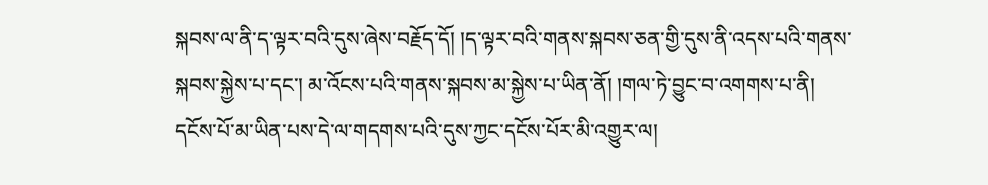སྐབས་ལ་ནི་ད་ལྟར་བའི་དུས་ཞེས་བརྗོད་དོ། །ད་ལྟར་བའི་གནས་སྐབས་ཅན་གྱི་དུས་ནི་འདས་པའི་གནས་སྐབས་སྐྱེས་པ་དང་། མ་འོངས་པའི་གནས་སྐབས་མ་སྐྱེས་པ་ཡིན་ནོ། །གལ་ཏེ་བྱུང་བ་འགགས་པ་ནི། དངོས་པོ་མ་ཡིན་པས་དེ་ལ་གདགས་པའི་དུས་ཀྱང་དངོས་པོར་མི་འགྱུར་ལ།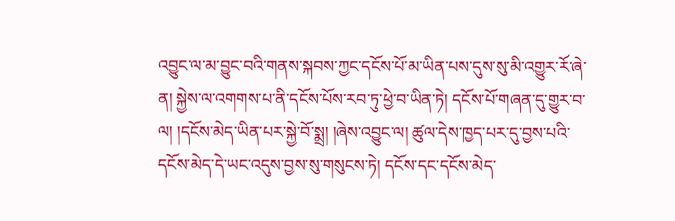འབྱུང་ལ་མ་བྱུང་བའི་གནས་སྐབས་ཀྱང་དངོས་པོ་མ་ཡིན་པས་དུས་སུ་མི་འགྱུར་རོ་ཞེ་ན། སྐྱེས་ལ་འགགས་པ་ནི་དངོས་པོས་རབ་ཏུ་ཕྱེ་བ་ཡིན་ཏེ། དངོས་པོ་གཞན་དུ་གྱུར་བ་ལ། །དངོས་མེད་ཡིན་པར་སྐྱེ་བོ་སྨྲ། །ཞེས་འབྱུང་ལ། ཚུལ་དེས་ཁྱད་པར་དུ་བྱས་པའི་དངོས་མེད་དེ་ཡང་འདུས་བྱས་སུ་གསུངས་ཏེ། དངོས་དང་དངོས་མེད་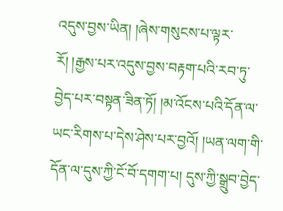འདུས་བྱས་ཡིན། །ཞེས་གསུངས་པ་ལྟར་རོ། །རྒྱས་པར་འདུས་བྱས་བརྟག་པའི་རབ་ཏུ་བྱེད་པར་བསྟན་ཟིན་ཏོ། །མ་འོངས་པའི་དོན་ལ་ཡང་རིགས་པ་དེས་ཤེས་པར་བྱའོ། །ཡན་ལག་གི་དོན་ལ་དུས་ཀྱི་ངོ་བོ་དགག་པ། དུས་ཀྱི་སྒྲུབ་བྱེད་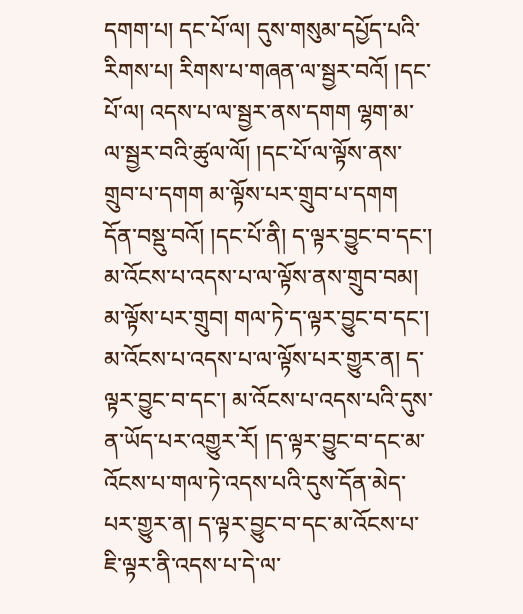དགག་པ། དང་པོ་ལ། དུས་གསུམ་དཔྱོད་པའི་རིགས་པ། རིགས་པ་གཞན་ལ་སྦྱར་བའོ། །དང་པོ་ལ། འདས་པ་ལ་སྦྱར་ནས་དགག ལྷག་མ་ལ་སྦྱར་བའི་ཚུལ་ལོ། །དང་པོ་ལ་ལྟོས་ནས་གྲུབ་པ་དགག མ་ལྟོས་པར་གྲུབ་པ་དགག དོན་བསྡུ་བའོ། །དང་པོ་ནི། ད་ལྟར་བྱུང་བ་དང་། མ་འོངས་པ་འདས་པ་ལ་ལྟོས་ནས་གྲུབ་བམ། མ་ལྟོས་པར་གྲུབ། གལ་ཏེ་ད་ལྟར་བྱུང་བ་དང་། མ་འོངས་པ་འདས་པ་ལ་ལྟོས་པར་གྱུར་ན། ད་ལྟར་བྱུང་བ་དང་། མ་འོངས་པ་འདས་པའི་དུས་ན་ཡོད་པར་འགྱུར་རོ། །ད་ལྟར་བྱུང་བ་དང་མ་འོངས་པ་གལ་ཏེ་འདས་པའི་དུས་དོན་མེད་པར་གྱུར་ན། ད་ལྟར་བྱུང་བ་དང་མ་འོངས་པ་ཇི་ལྟར་ནི་འདས་པ་དེ་ལ་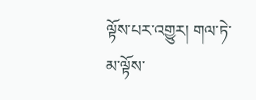ལྟོས་པར་འགྱུར། གལ་ཏེ་མ་ལྟོས་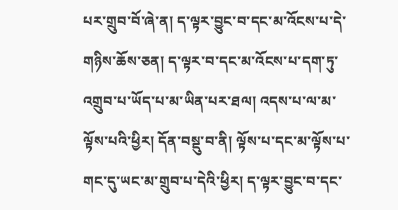པར་གྲུབ་བོ་ཞེ་ན། ད་ལྟར་བྱུང་བ་དང་མ་འོངས་པ་དེ་གཉིས་ཆོས་ཅན། ད་ལྟར་བ་དང་མ་འོངས་པ་དག་ཏུ་འགྲུབ་པ་ཡོད་པ་མ་ཡིན་པར་ཐལ། འདས་པ་ལ་མ་ལྟོས་པའི་ཕྱིར། དོན་བསྡུ་བ་ནི། ལྟོས་པ་དང་མ་ལྟོས་པ་གང་དུ་ཡང་མ་གྲུབ་པ་དེའི་ཕྱིར། ད་ལྟར་བྱུང་བ་དང་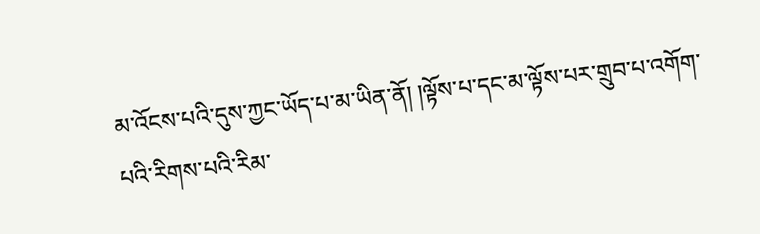མ་འོངས་པའི་དུས་ཀྱང་ཡོད་པ་མ་ཡིན་ནོ། །ལྟོས་པ་དང་མ་ལྟོས་པར་གྲུབ་པ་འགོག་པའི་རིགས་པའི་རིམ་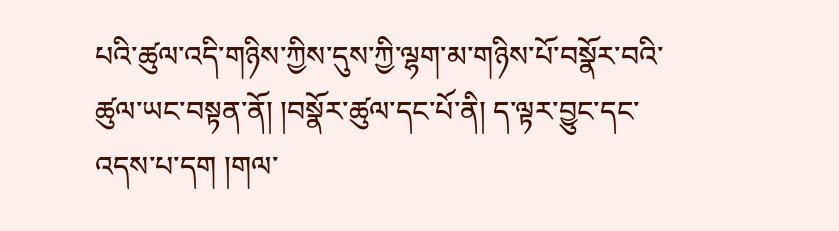པའི་ཚུལ་འདི་གཉིས་ཀྱིས་དུས་ཀྱི་ལྷག་མ་གཉིས་པོ་བསྣོར་བའི་ཚུལ་ཡང་བསྟན་ནོ། །བསྣོར་ཚུལ་དང་པོ་ནི། ད་ལྟར་བྱུང་དང་འདས་པ་དག །གལ་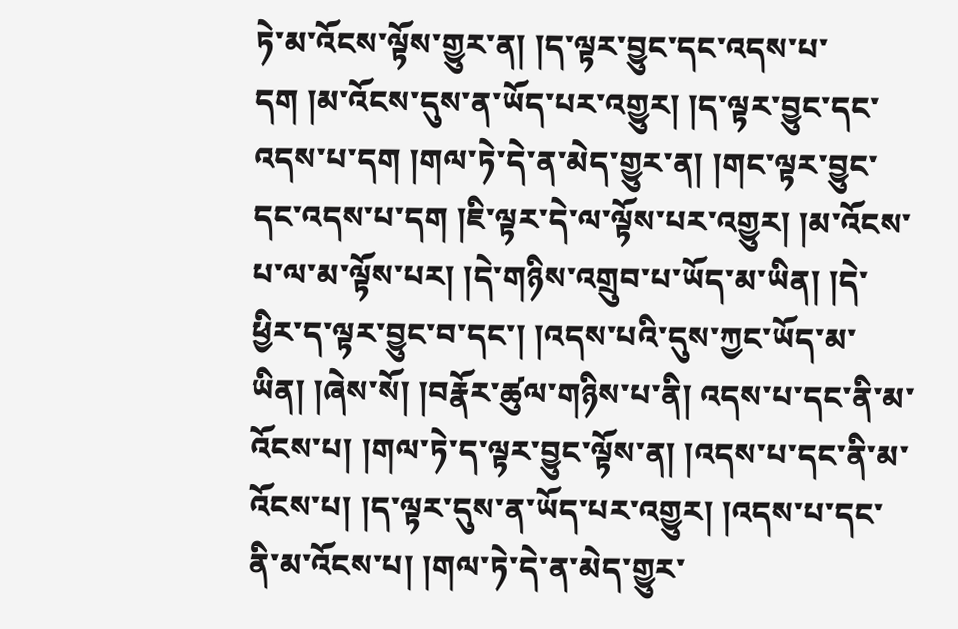ཏེ་མ་འོངས་ལྟོས་གྱུར་ན། །ད་ལྟར་བྱུང་དང་འདས་པ་དག །མ་འོངས་དུས་ན་ཡོད་པར་འགྱུར། །ད་ལྟར་བྱུང་དང་འདས་པ་དག །གལ་ཏེ་དེ་ན་མེད་གྱུར་ན། །གང་ལྟར་བྱུང་དང་འདས་པ་དག །ཇི་ལྟར་དེ་ལ་ལྟོས་པར་འགྱུར། །མ་འོངས་པ་ལ་མ་ལྟོས་པར། །དེ་གཉིས་འགྲུབ་པ་ཡོད་མ་ཡིན། །དེ་ཕྱིར་ད་ལྟར་བྱུང་བ་དང་། །འདས་པའི་དུས་ཀྱང་ཡོད་མ་ཡིན། །ཞེས་སོ། །བརྣོར་ཚུལ་གཉིས་པ་ནི། འདས་པ་དང་ནི་མ་འོངས་པ། །གལ་ཏེ་ད་ལྟར་བྱུང་ལྟོས་ན། །འདས་པ་དང་ནི་མ་འོངས་པ། །ད་ལྟར་དུས་ན་ཡོད་པར་འགྱུར། །འདས་པ་དང་ནི་མ་འོངས་པ། །གལ་ཏེ་དེ་ན་མེད་གྱུར་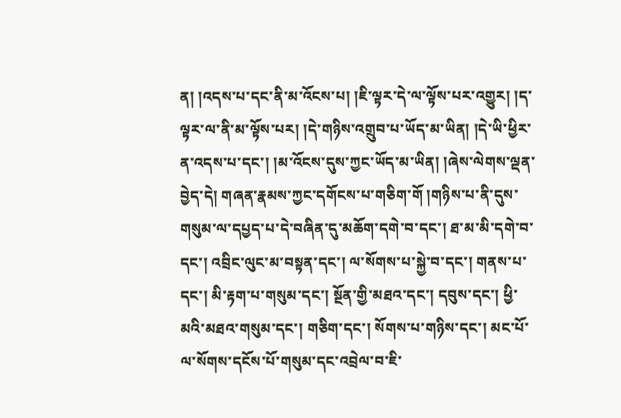ན། །འདས་པ་དང་ནི་མ་འོངས་པ། །ཇི་ལྟར་དེ་ལ་ལྟོས་པར་འགྱུར། །ད་ལྟར་ལ་ནི་མ་ལྟོས་པར། །དེ་གཉིས་འགྲུབ་པ་ཡོད་མ་ཡིན། །དེ་ཡི་ཕྱིར་ན་འདས་པ་དང་། །མ་འོངས་དུས་ཀྱང་ཡོད་མ་ཡིན། །ཞེས་ལེགས་ལྡན་བྱེད་དེ། གཞན་རྣམས་ཀྱང་དགོངས་པ་གཅིག་གོ །གཉིས་པ་ནི་དུས་གསུམ་ལ་དཔྱད་པ་དེ་བཞིན་དུ་མཆོག་དགེ་བ་དང་། ཐ་མ་མི་དགེ་བ་དང་། འབྲིང་ལུང་མ་བསྟན་དང་། ལ་སོགས་པ་སྐྱེ་བ་དང་། གནས་པ་དང་། མི་རྟག་པ་གསུམ་དང་། སྔོན་གྱི་མཐའ་དང་། དབུས་དང་། ཕྱི་མའི་མཐའ་གསུམ་དང་། གཅིག་དང་། སོགས་པ་གཉིས་དང་། མང་པོ་ལ་སོགས་དངོས་པོ་གསུམ་དང་འབྲེལ་བ་ཇི་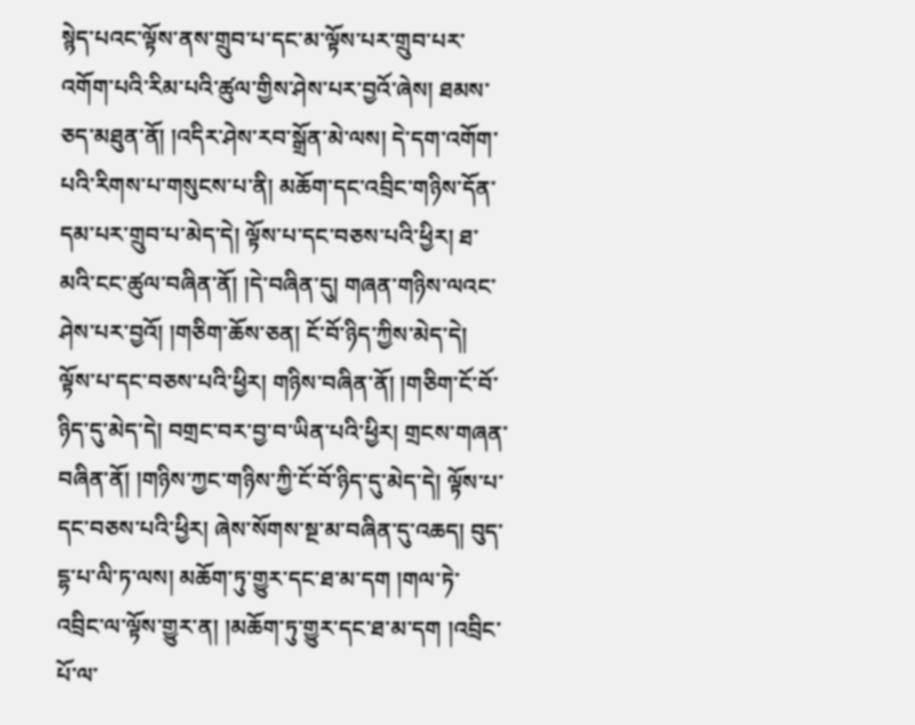སྙེད་པའང་ལྟོས་ནས་གྲུབ་པ་དང་མ་ལྟོས་པར་གྲུབ་པར་འགོག་པའི་རིམ་པའི་ཚུལ་གྱིས་ཤེས་པར་བྱའོ་ཞེས། ཐམས་ཅད་མཐུན་ནོ། །འདིར་ཤེས་རབ་སྒྲོན་མེ་ལས། དེ་དག་འགོག་པའི་རིགས་པ་གསུངས་པ་ནི། མཆོག་དང་འབྲིང་གཉིས་དོན་དམ་པར་གྲུབ་པ་མེད་དེ། ལྟོས་པ་དང་བཅས་པའི་ཕྱིར། ཐ་མའི་ངང་ཚུལ་བཞིན་ནོ། །དེ་བཞིན་དུ། གཞན་གཉིས་ལའང་ཤེས་པར་བྱའོ། །གཅིག་ཆོས་ཅན། ངོ་བོ་ཉིད་ཀྱིས་མེད་དེ། ལྟོས་པ་དང་བཅས་པའི་ཕྱིར། གཉིས་བཞིན་ནོ། །གཅིག་ངོ་བོ་ཉིད་དུ་མེད་དེ། བགྲང་བར་བྱ་བ་ཡིན་པའི་ཕྱིར། གྲངས་གཞན་བཞིན་ནོ། །གཉིས་ཀྱང་གཉིས་ཀྱི་ངོ་བོ་ཉིད་དུ་མེད་དེ། ལྟོས་པ་དང་བཅས་པའི་ཕྱིར། ཞེས་སོགས་སྔ་མ་བཞིན་དུ་འཆད། བུད་དྷ་པ་ལི་ཏ་ལས། མཆོག་ཏུ་གྱུར་དང་ཐ་མ་དག །གལ་ཏེ་འབྲིང་ལ་ལྟོས་གྱུར་ན། །མཆོག་ཏུ་གྱུར་དང་ཐ་མ་དག །འབྲིང་པོ་ལ་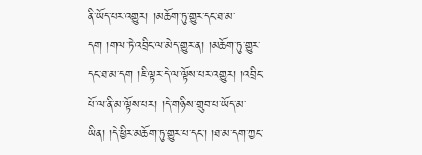ནི་ཡོད་པར་འགྱུར། །མཆོག་ཏུ་གྱུར་དང་ཐ་མ་དག །གལ་ཏེ་འབྲིང་ལ་མེད་གྱུར་ན། །མཆོག་ཏུ་གྱུར་དང་ཐ་མ་དག །ཇི་ལྟར་དེ་ལ་ལྟོས་པར་འགྱུར། །འབྲིང་པོ་ལ་ནི་མ་ལྟོས་པར། །དེ་གཉིས་གྲུབ་པ་ཡོད་མ་ཡིན། །དེ་ཕྱིར་མཆོག་ཏུ་གྱུར་པ་དང་། །ཐ་མ་དག་ཀྱང་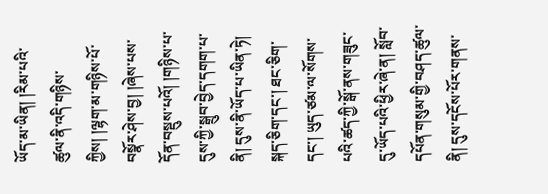ཡོད་མ་ཡིན། །རིམ་པའི་ཚུལ་ནི་འདི་གཉིས་ཀྱིས། །ལྷག་མ་གཉིས་པོ་བསྣོར་ཤེས་བྱ། །ཞེས་པས་དོན་བསྡུས་པའོ། །གཉིས་པ་དུས་ཀྱི་སྒྲུབ་བྱེད་དགག་པ་ནི། དུས་ནི་ཡོད་པ་ཡིན་ཏེ། སྐད་ཅིག་དང་། ཐང་ཅིག་དང་། ཡུད་ཙམ་ལ་སོགས་པའི་ཚད་ཀྱི་སྒོ་ནས་གཟུང་དུ་ཡོད་པའི་ཕྱིར་ཞེ་ན། སློབ་དཔོན་གསུམ་གྱི་བཤད་ཚུལ་ནི། དུས་དངོས་པོར་གནས་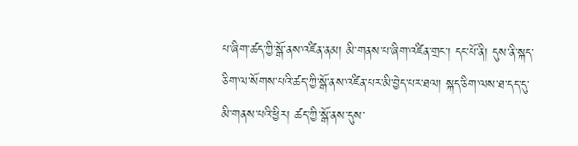པ་ཞིག་ཚད་ཀྱི་སྒོ་ནས་འཛིན་ནམ། མི་གནས་པ་ཞིག་འཛིན་གྲང་། དང་པོ་ནི། དུས་ནི་སྐད་ཅིག་ལ་སོགས་པའི་ཚད་ཀྱི་སྒོ་ནས་འཛིན་པར་མི་བྱེད་པར་ཐལ། སྐད་ཅིག་ལས་ཐ་དད་དུ་མི་གནས་པའི་ཕྱིར། ཚད་ཀྱི་སྒོ་ནས་དུས་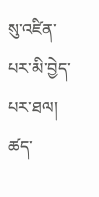སུ་འཛིན་པར་མི་བྱེད་པར་ཐལ། ཚད་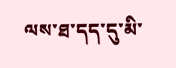ལས་ཐ་དད་དུ་མི་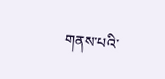གནས་པའི་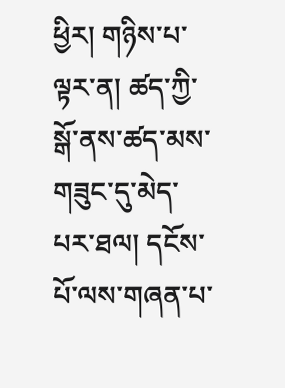ཕྱིར། གཉིས་པ་ལྟར་ན། ཚད་ཀྱི་སྒོ་ནས་ཚད་མས་གཟུང་དུ་མེད་པར་ཐལ། དངོས་པོ་ལས་གཞན་པ་